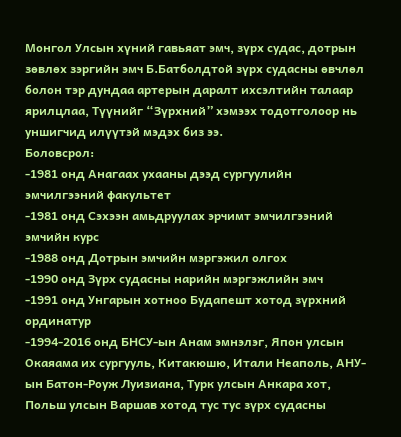Монгол Улсын хүний гавьяат эмч, зүрх судас, дотрын зөвлөх зэргийн эмч Б.Батболдтой зүрх судасны өвчлөл болон тэр дундаа артерын даралт ихсэлтийн талаар ярилцлаа, Түүнийг “Зүрхний” хэмээх тодотголоор нь уншигчид илүүтэй мэдэх биз ээ.
Боловсрол:
-1981 онд Анагаах ухааны дээд сургуулийн эмчилгээний факультет
-1981 онд Сэхээн амьдруулах эрчимт эмчилгээний эмчийн курс
-1988 онд Дотрын эмчийн мэргэжил олгох
-1990 онд Зүрх судасны нарийн мэргэжлийн эмч
-1991 онд Унгарын хотноо Будапешт хотод зүрхний ординатур
-1994-2016 онд БНСУ-ын Анам эмнэлэг, Япон улсын Окаяама их сургууль, Китакюшю, Итали Неаполь, АНУ-ын Батон-Роуж Луизиана, Турк улсын Анкара хот, Польш улсын Варшав хотод тус тус зүрх судасны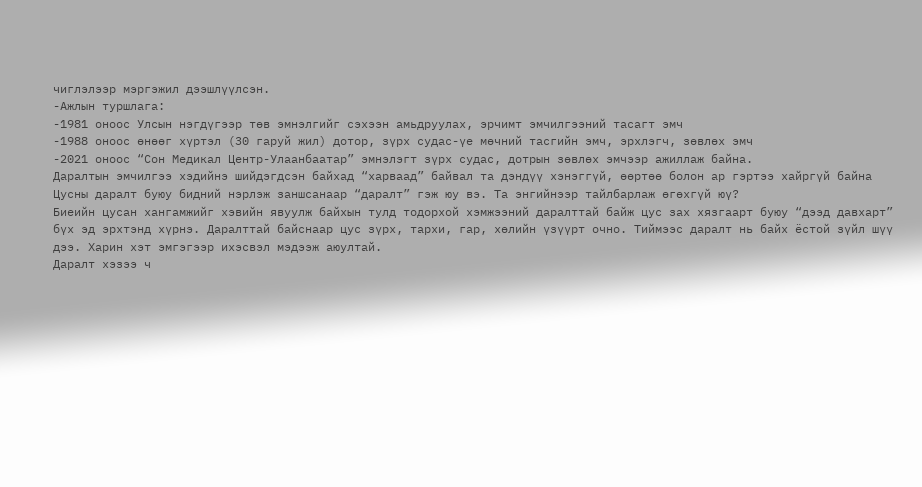чиглэлээр мэргэжил дээшлүүлсэн.
-Ажлын туршлага:
-1981 оноос Улсын нэгдүгээр төв эмнэлгийг сэхээн амьдруулах, эрчимт эмчилгээний тасагт эмч
-1988 оноос өнөөг хүртэл (30 гаруй жил) дотор, зүрх судас-үе мөчний тасгийн эмч, эрхлэгч, зөвлөх эмч
-2021 оноос “Сон Медикал Центр-Улаанбаатар” эмнэлэгт зүрх судас, дотрын зөвлөх эмчээр ажиллаж байна.
Даралтын эмчилгээ хэдийнэ шийдэгдсэн байхад “харваад” байвал та дэндүү хэнэггүй, өөртөө болон ар гэртээ хайргүй байна
Цусны даралт буюу бидний нэрлэж заншсанаар “даралт” гэж юу вэ. Та энгийнээр тайлбарлаж өгөхгүй юү?
Биеийн цусан хангамжийг хэвийн явуулж байхын тулд тодорхой хэмжээний даралттай байж цус зах хязгаарт буюу “дээд давхарт” бүх эд эрхтэнд хүрнэ. Даралттай байснаар цус зүрх, тархи, гар, хөлийн үзүүрт очно. Тиймээс даралт нь байх ёстой зүйл шүү дээ. Харин хэт эмгэгээр ихэсвэл мэдээж аюултай.
Даралт хэзээ ч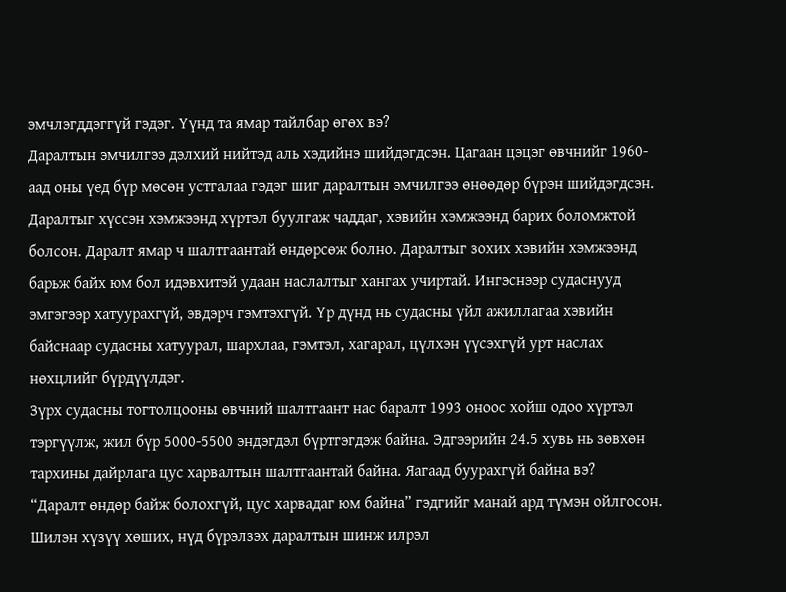эмчлэгддэггүй гэдэг. Үүнд та ямар тайлбар өгөх вэ?
Даралтын эмчилгээ дэлхий нийтэд аль хэдийнэ шийдэгдсэн. Цагаан цэцэг өвчнийг 1960-аад оны үед бүр мөсөн устгалаа гэдэг шиг даралтын эмчилгээ өнөөдөр бүрэн шийдэгдсэн. Даралтыг хүссэн хэмжээнд хүртэл буулгаж чаддаг, хэвийн хэмжээнд барих боломжтой болсон. Даралт ямар ч шалтгаантай өндөрсөж болно. Даралтыг зохих хэвийн хэмжээнд барьж байх юм бол идэвхитэй удаан наслалтыг хангах учиртай. Ингэснээр судаснууд эмгэгээр хатуурахгүй, эвдэрч гэмтэхгүй. Үр дүнд нь судасны үйл ажиллагаа хэвийн байснаар судасны хатуурал, шархлаа, гэмтэл, хагарал, цүлхэн үүсэхгүй урт наслах нөхцлийг бүрдүүлдэг.
Зүрх судасны тогтолцооны өвчний шалтгаант нас баралт 1993 оноос хойш одоо хүртэл тэргүүлж, жил бүр 5000-5500 эндэгдэл бүртгэгдэж байна. Эдгээрийн 24.5 хувь нь зөвхөн тархины дайрлага цус харвалтын шалтгаантай байна. Яагаад буурахгүй байна вэ?
“Даралт өндөр байж болохгүй, цус харвадаг юм байна” гэдгийг манай ард түмэн ойлгосон. Шилэн хүзүү хөших, нүд бүрэлзэх даралтын шинж илрэл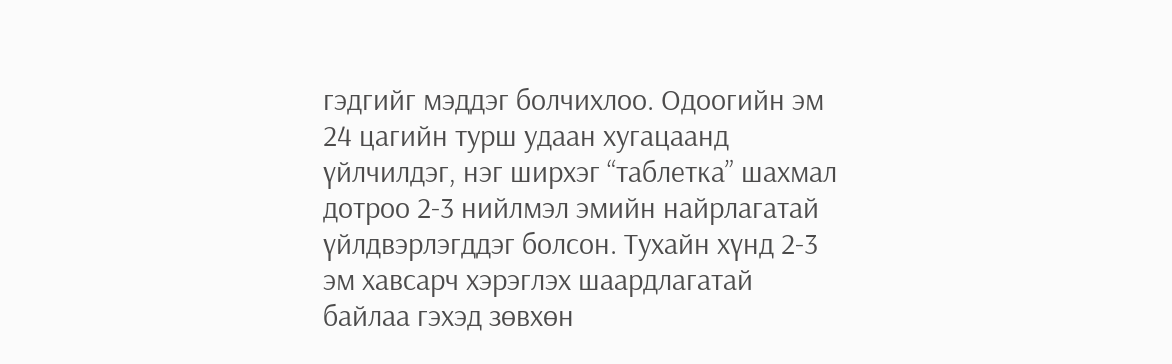гэдгийг мэддэг болчихлоо. Одоогийн эм 24 цагийн турш удаан хугацаанд үйлчилдэг, нэг ширхэг “таблетка” шахмал дотроо 2-3 нийлмэл эмийн найрлагатай үйлдвэрлэгддэг болсон. Тухайн хүнд 2-3 эм хавсарч хэрэглэх шаардлагатай байлаа гэхэд зөвхөн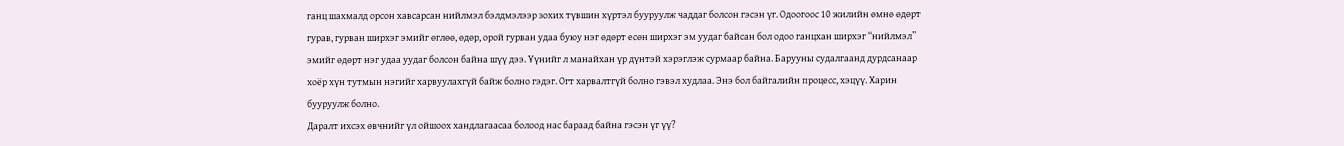ганц шахмалд орсон хавсарсан нийлмэл бэлдмэлээр зохих түвшин хүртэл бууруулж чаддаг болсон гэсэн үг. Одоогоос 10 жилийн өмнө өдөрт гурав, гурван ширхэг эмийг өглөө, өдөр, орой гурван удаа буюу нэг өдөрт есөн ширхэг эм уудаг байсан бол одоо ганцхан ширхэг “нийлмэл” эмийг өдөрт нэг удаа уудаг болсон байна шүү дээ. Үүнийг л манайхан үр дүнтэй хэрэглэж сурмаар байна. Барууны судалгаанд дурдсанаар хоёр хүн тутмын нэгийг харвуулахгүй байж болно гэдэг. Огт харвалтгүй болно гэвэл худлаа. Энэ бол байгалийн процесс, хэцүү. Харин бууруулж болно.
Даралт ихсэх өвчнийг үл ойшоох хандлагаасаа болоод нас бараад байна гэсэн үг үү?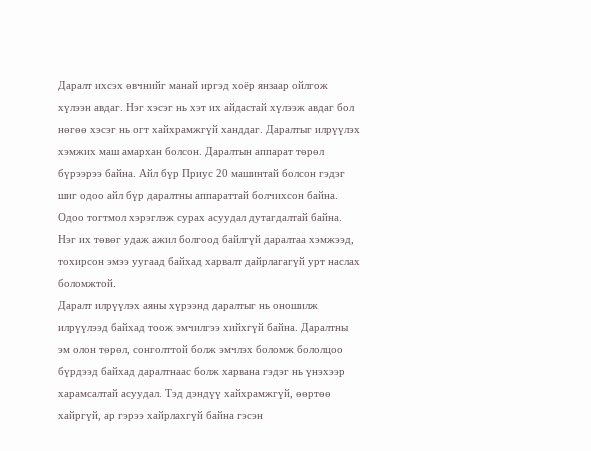Даралт ихсэх өвчнийг манай иргэд хоёр янзаар ойлгож хүлээн авдаг. Нэг хэсэг нь хэт их айдастай хүлээж авдаг бол нөгөө хэсэг нь огт хайхрамжгүй ханддаг. Даралтыг илрүүлэх хэмжих маш амархан болсон. Даралтын аппарат төрөл бүрээрээ байна. Айл бүр Приус 20 машинтай болсон гэдэг шиг одоо айл бүр даралтны аппараттай болчихсон байна. Одоо тогтмол хэрэглэж сурах асуудал дутагдалтай байна. Нэг их төвөг удаж ажил болгоод байлгүй даралтаа хэмжээд, тохирсон эмээ уугаад байхад харвалт дайрлагагүй урт наслах боломжтой.
Даралт илрүүлэх аяны хүрээнд даралтыг нь оношилж илрүүлээд байхад тоож эмчилгээ хийхгүй байна. Даралтны эм олон төрөл, сонголттой болж эмчлэх боломж бололцоо бүрдээд байхад даралтнаас болж харвана гэдэг нь үнэхээр харамсалтай асуудал. Тэд дэндүү хайхрамжгүй, өөртөө хайргүй, ар гэрээ хайрлахгүй байна гэсэн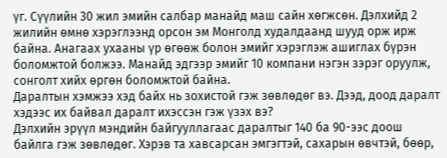үг. Сүүлийн 30 жил эмийн салбар манайд маш сайн хөгжсөн. Дэлхийд 2 жилийн өмнө хэрэглээнд орсон эм Монголд худалдаанд шууд орж ирж байна. Анагаах ухааны үр өгөөж болон эмийг хэрэглэж ашиглах бүрэн боломжтой болжээ. Манайд эдгээр эмийг 10 компани нэгэн зэрэг оруулж, сонголт хийх өргөн боломжтой байна.
Даралтын хэмжээ хэд байх нь зохистой гэж зөвлөдөг вэ. Дээд, доод даралт хэдээс их байвал даралт ихэссэн гэж үзэх вэ?
Дэлхийн эрүүл мэндийн байгууллагаас даралтыг 140 ба 90-ээс доош байлга гэж зөвлөдөг. Хэрэв та хавсарсан эмгэгтэй, сахарын өвчтэй, бөөр,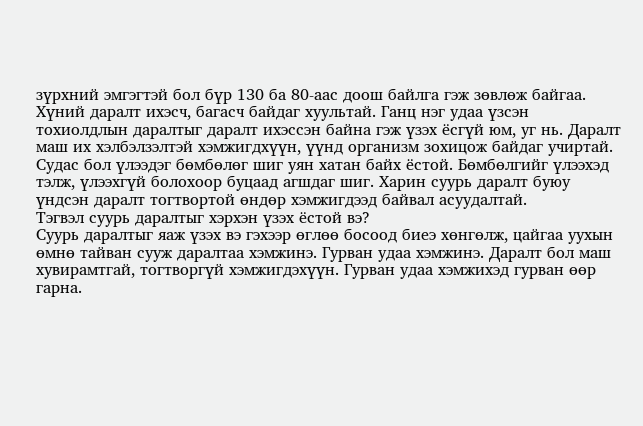зүрхний эмгэгтэй бол бүр 130 ба 80-аас доош байлга гэж зөвлөж байгаа. Хүний даралт ихэсч, багасч байдаг хуультай. Ганц нэг удаа үзсэн тохиолдлын даралтыг даралт ихэссэн байна гэж үзэх ёсгүй юм, уг нь. Даралт маш их хэлбэлзэлтэй хэмжигдхүүн, үүнд организм зохицож байдаг учиртай. Судас бол үлээдэг бөмбөлөг шиг уян хатан байх ёстой. Бөмбөлгийг үлээхэд тэлж, үлээхгүй болохоор буцаад агшдаг шиг. Харин суурь даралт буюу үндсэн даралт тогтвортой өндөр хэмжигдээд байвал асуудалтай.
Тэгвэл суурь даралтыг хэрхэн үзэх ёстой вэ?
Суурь даралтыг яаж үзэх вэ гэхээр өглөө босоод биеэ хөнгөлж, цайгаа уухын өмнө тайван сууж даралтаа хэмжинэ. Гурван удаа хэмжинэ. Даралт бол маш хувирамтгай, тогтворгүй хэмжигдэхүүн. Гурван удаа хэмжихэд гурван өөр гарна.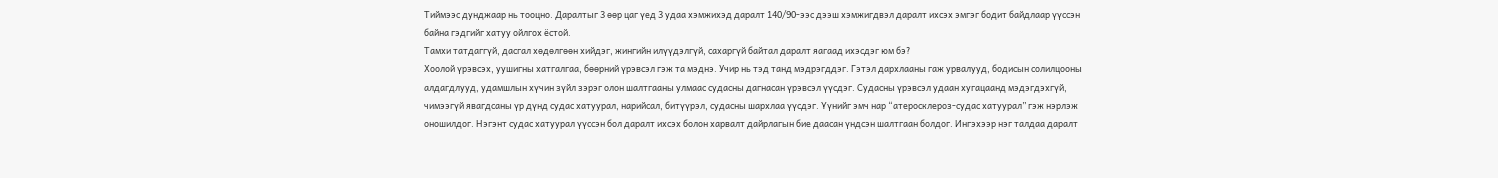Тиймээс дунджаар нь тооцно. Даралтыг 3 өөр цаг үед 3 удаа хэмжихэд даралт 140/90-ээс дээш хэмжигдвэл даралт ихсэх эмгэг бодит байдлаар үүссэн байна гэдгийг хатуу ойлгох ёстой.
Тамхи татдаггүй, дасгал хөдөлгөөн хийдэг, жингийн илүүдэлгүй, сахаргүй байтал даралт яагаад ихэсдэг юм бэ?
Хоолой үрэвсэх, уушигны хатгалгаа, бөөрний үрэвсэл гэж та мэднэ. Учир нь тэд танд мэдрэгддэг. Гэтэл дархлааны гаж урвалууд, бодисын солилцооны алдагдлууд, удамшлын хүчин зүйл зэрэг олон шалтгааны улмаас судасны дагнасан үрэвсэл үүсдэг. Судасны үрэвсэл удаан хугацаанд мэдэгдэхгүй, чимээгүй явагдсаны үр дүнд судас хатуурал, нарийсал, битүүрэл, судасны шархлаа үүсдэг. Үүнийг эмч нар “атеросклероз-судас хатуурал” гэж нэрлэж оношилдог. Нэгэнт судас хатуурал үүссэн бол даралт ихсэх болон харвалт дайрлагын бие даасан үндсэн шалтгаан болдог. Ингэхээр нэг талдаа даралт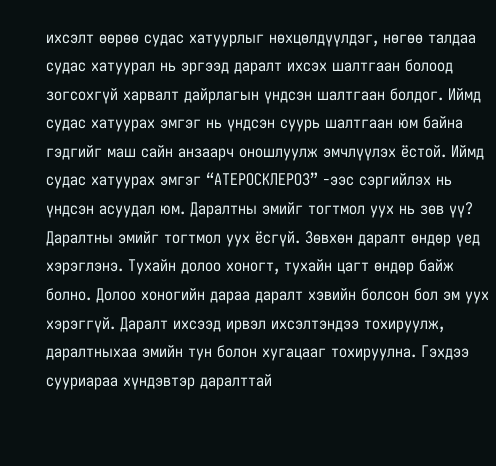ихсэлт өөрөө судас хатуурлыг нөхцөлдүүлдэг, нөгөө талдаа судас хатуурал нь эргээд даралт ихсэх шалтгаан болоод зогсохгүй харвалт дайрлагын үндсэн шалтгаан болдог. Иймд судас хатуурах эмгэг нь үндсэн суурь шалтгаан юм байна гэдгийг маш сайн анзаарч оношлуулж эмчлүүлэх ёстой. Иймд судас хатуурах эмгэг “АТЕРОСКЛЕРОЗ” -ээс сэргийлэх нь үндсэн асуудал юм. Даралтны эмийг тогтмол уух нь зөв үү?
Даралтны эмийг тогтмол уух ёсгүй. Зөвхөн даралт өндөр үед хэрэглэнэ. Тухайн долоо хоногт, тухайн цагт өндөр байж болно. Долоо хоногийн дараа даралт хэвийн болсон бол эм уух хэрэггүй. Даралт ихсээд ирвэл ихсэлтэндээ тохируулж, даралтныхаа эмийн тун болон хугацааг тохируулна. Гэхдээ сууриараа хүндэвтэр даралттай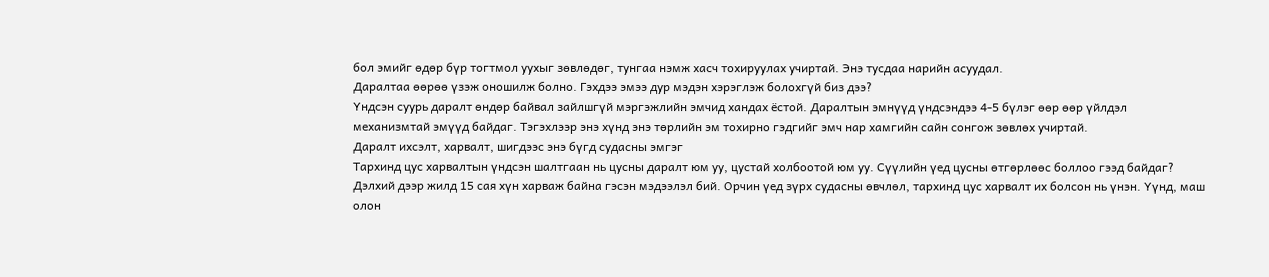бол эмийг өдөр бүр тогтмол уухыг зөвлөдөг, тунгаа нэмж хасч тохируулах учиртай. Энэ тусдаа нарийн асуудал.
Даралтаа өөрөө үзэж оношилж болно. Гэхдээ эмээ дур мэдэн хэрэглэж болохгүй биз дээ?
Үндсэн суурь даралт өндөр байвал зайлшгүй мэргэжлийн эмчид хандах ёстой. Даралтын эмнүүд үндсэндээ 4-5 бүлэг өөр өөр үйлдэл механизмтай эмүүд байдаг. Тэгэхлээр энэ хүнд энэ төрлийн эм тохирно гэдгийг эмч нар хамгийн сайн сонгож зөвлөх учиртай.
Даралт ихсэлт, харвалт, шигдээс энэ бүгд судасны эмгэг
Тархинд цус харвалтын үндсэн шалтгаан нь цусны даралт юм уу, цустай холбоотой юм уу. Сүүлийн үед цусны өтгөрлөөс боллоо гээд байдаг?
Дэлхий дээр жилд 15 сая хүн харваж байна гэсэн мэдээлэл бий. Орчин үед зүрх судасны өвчлөл, тархинд цус харвалт их болсон нь үнэн. Үүнд, маш олон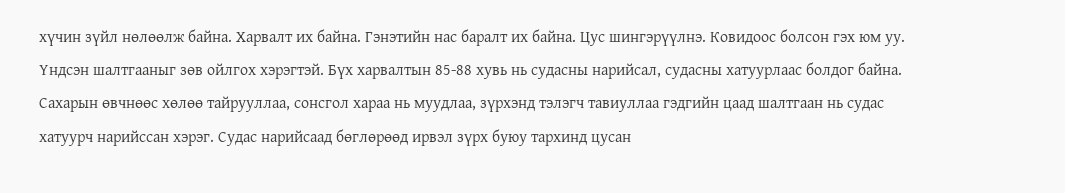хүчин зүйл нөлөөлж байна. Харвалт их байна. Гэнэтийн нас баралт их байна. Цус шингэрүүлнэ. Ковидоос болсон гэх юм уу. Үндсэн шалтгааныг зөв ойлгох хэрэгтэй. Бүх харвалтын 85-88 хувь нь судасны нарийсал, судасны хатуурлаас болдог байна. Сахарын өвчнөөс хөлөө тайрууллаа, сонсгол хараа нь муудлаа, зүрхэнд тэлэгч тавиуллаа гэдгийн цаад шалтгаан нь судас хатуурч нарийссан хэрэг. Судас нарийсаад бөглөрөөд ирвэл зүрх буюу тархинд цусан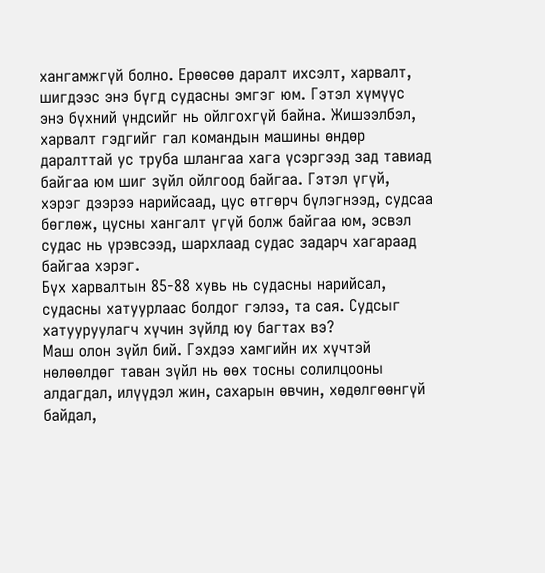хангамжгүй болно. Ерөөсөө даралт ихсэлт, харвалт, шигдээс энэ бүгд судасны эмгэг юм. Гэтэл хүмүүс энэ бүхний үндсийг нь ойлгохгүй байна. Жишээлбэл, харвалт гэдгийг гал командын машины өндөр даралттай ус труба шлангаа хага үсэргээд зад тавиад байгаа юм шиг зүйл ойлгоод байгаа. Гэтэл үгүй, хэрэг дээрээ нарийсаад, цус өтгөрч бүлэгнээд, судсаа бөглөж, цусны хангалт үгүй болж байгаа юм, эсвэл судас нь үрэвсээд, шархлаад судас задарч хагараад байгаа хэрэг.
Бүх харвалтын 85-88 хувь нь судасны нарийсал, судасны хатуурлаас болдог гэлээ, та сая. Судсыг хатууруулагч хүчин зүйлд юу багтах вэ?
Маш олон зүйл бий. Гэхдээ хамгийн их хүчтэй нөлөөлдөг таван зүйл нь өөх тосны солилцооны алдагдал, илүүдэл жин, сахарын өвчин, хөдөлгөөнгүй байдал,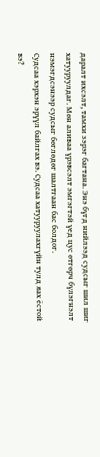даралт ихсэлт, тамхи зэрэг багтана. Энэ бүгд нийлээд судсыг шил шиг хатууруулдаг. Мөн аливаа үрэвсэлт эмгэгтэй үед цус өтгөрч бүлэгнэлт нэмэгдсэнээр судсыг бөглөдөг шалтгаан бас болдог.
Судсаа хэрхэн эрүүл байлгах вэ. Судсаа хатууруулахгүйн тулд яах ёстой вэ?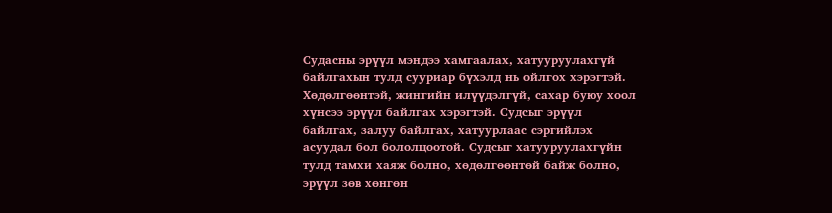Судасны эрүүл мэндээ хамгаалах, хатууруулахгүй байлгахын тулд сууриар бүхэлд нь ойлгох хэрэгтэй. Хөдөлгөөнтэй, жингийн илүүдэлгүй, сахар буюу хоол хүнсээ эрүүл байлгах хэрэгтэй. Судсыг эрүүл байлгах, залуу байлгах, хатуурлаас сэргийлэх асуудал бол бололцоотой. Судсыг хатууруулахгүйн тулд тамхи хаяж болно, хөдөлгөөнтөй байж болно, эрүүл зөв хөнгөн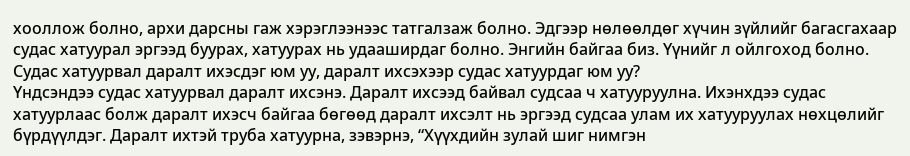хооллож болно, архи дарсны гаж хэрэглээнээс татгалзаж болно. Эдгээр нөлөөлдөг хүчин зүйлийг багасгахаар судас хатуурал эргээд буурах, хатуурах нь удааширдаг болно. Энгийн байгаа биз. Үүнийг л ойлгоход болно.
Судас хатуурвал даралт ихэсдэг юм уу, даралт ихсэхээр судас хатуурдаг юм уу?
Үндсэндээ судас хатуурвал даралт ихсэнэ. Даралт ихсээд байвал судсаа ч хатууруулна. Ихэнхдээ судас хатуурлаас болж даралт ихэсч байгаа бөгөөд даралт ихсэлт нь эргээд судсаа улам их хатууруулах нөхцөлийг бүрдүүлдэг. Даралт ихтэй труба хатуурна, зэвэрнэ, “Хүүхдийн зулай шиг нимгэн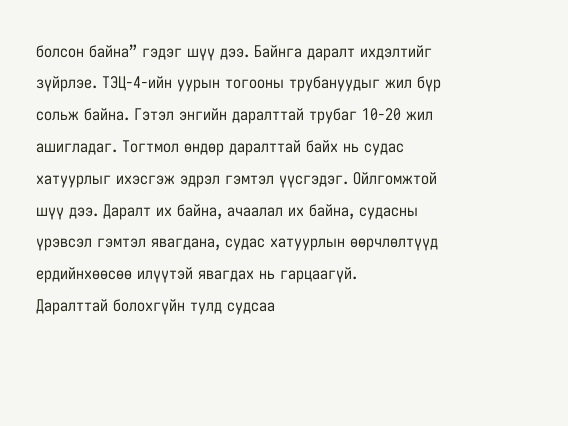болсон байна” гэдэг шүү дээ. Байнга даралт ихдэлтийг зүйрлэе. ТЭЦ-4-ийн уурын тогооны трубануудыг жил бүр сольж байна. Гэтэл энгийн даралттай трубаг 10-20 жил ашигладаг. Тогтмол өндөр даралттай байх нь судас хатуурлыг ихэсгэж эдрэл гэмтэл үүсгэдэг. Ойлгомжтой шүү дээ. Даралт их байна, ачаалал их байна, судасны үрэвсэл гэмтэл явагдана, судас хатуурлын өөрчлөлтүүд ердийнхөөсөө илүүтэй явагдах нь гарцаагүй.
Даралттай болохгүйн тулд судсаа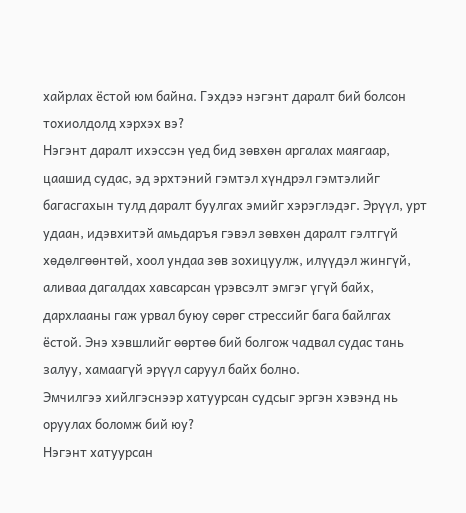хайрлах ёстой юм байна. Гэхдээ нэгэнт даралт бий болсон тохиолдолд хэрхэх вэ?
Нэгэнт даралт ихэссэн үед бид зөвхөн аргалах маягаар, цаашид судас, эд эрхтэний гэмтэл хүндрэл гэмтэлийг багасгахын тулд даралт буулгах эмийг хэрэглэдэг. Эрүүл, урт удаан, идэвхитэй амьдаръя гэвэл зөвхөн даралт гэлтгүй хөдөлгөөнтөй, хоол ундаа зөв зохицуулж, илүүдэл жингүй, аливаа дагалдах хавсарсан үрэвсэлт эмгэг үгүй байх, дархлааны гаж урвал буюу сөрөг стрессийг бага байлгах ёстой. Энэ хэвшлийг өөртөө бий болгож чадвал судас тань залуу, хамаагүй эрүүл саруул байх болно.
Эмчилгээ хийлгэснээр хатуурсан судсыг эргэн хэвэнд нь оруулах боломж бий юу?
Нэгэнт хатуурсан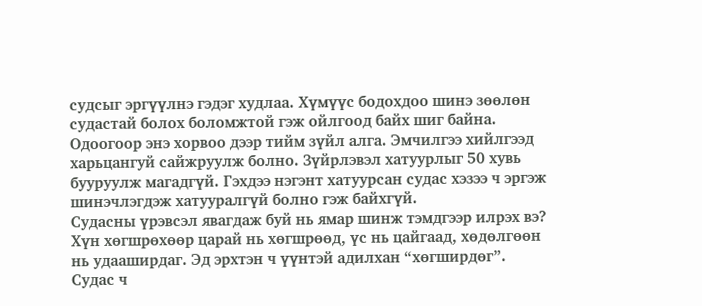судсыг эргүүлнэ гэдэг худлаа. Хүмүүс бодохдоо шинэ зөөлөн судастай болох боломжтой гэж ойлгоод байх шиг байна. Одоогоор энэ хорвоо дээр тийм зүйл алга. Эмчилгээ хийлгээд харьцангуй сайжруулж болно. Зүйрлэвэл хатуурлыг 50 хувь бууруулж магадгүй. Гэхдээ нэгэнт хатуурсан судас хэзээ ч эргэж шинэчлэгдэж хатууралгүй болно гэж байхгүй.
Судасны үрэвсэл явагдаж буй нь ямар шинж тэмдгээр илрэх вэ?
Хүн хөгшрөхөөр царай нь хөгшрөөд, үс нь цайгаад, хөдөлгөөн нь удааширдаг. Эд эрхтэн ч үүнтэй адилхан “хөгширдөг”. Судас ч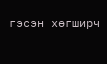гэсэн хөгширч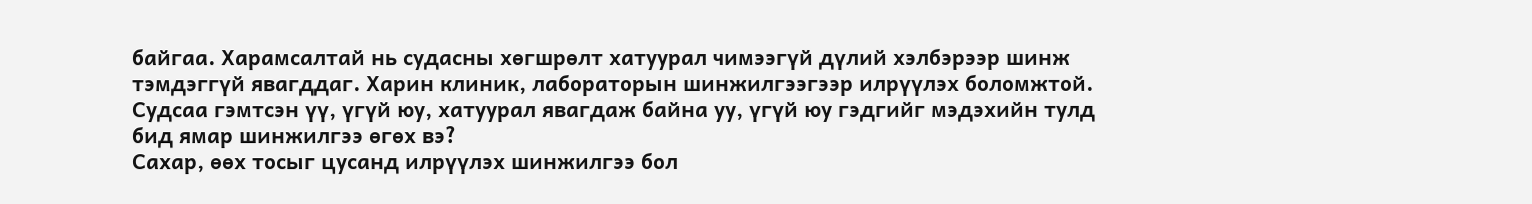байгаа. Харамсалтай нь судасны хөгшрөлт хатуурал чимээгүй дүлий хэлбэрээр шинж тэмдэггүй явагддаг. Харин клиник, лабораторын шинжилгээгээр илрүүлэх боломжтой.
Судсаа гэмтсэн үү, үгүй юу, хатуурал явагдаж байна уу, үгүй юу гэдгийг мэдэхийн тулд бид ямар шинжилгээ өгөх вэ?
Сахар, өөх тосыг цусанд илрүүлэх шинжилгээ бол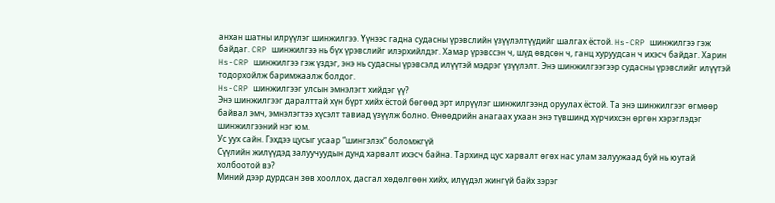анхан шатны илрүүлэг шинжилгээ. Үүнээс гадна судасны үрэвслийн үзүүлэлтүүдийг шалгах ёстой. Hs-CRP шинжилгээ гэж байдаг. CRP шинжилгээ нь бүх үрэвслийг илэрхийлдэг. Хамар үрэвссэн ч, шүд өвдсөн ч, ганц хуруудсан ч ихэсч байдаг. Харин Hs-CRP шинжилгээ гэж үздэг, энэ нь судасны үрэвсэлд илүүтэй мэдрэг үзүүлэлт. Энэ шинжилгээгээр судасны үрэвслийг илүүтэй тодорхойлж баримжаалж болдог.
Hs-CRP шинжилгээг улсын эмнэлэгт хийдэг үү?
Энэ шинжилгээг даралттай хүн бүрт хийх ёстой бөгөөд эрт илрүүлэг шинжилгээнд оруулах ёстой. Та энэ шинжилгээг өгмөөр байвал эмч, эмнэлэгтээ хүсэлт тавиад үзүүлж болно. Өнөөдрийн анагаах ухаан энэ түвшинд хүрчихсэн өргөн хэрэглэдэг шинжилгээний нэг юм.
Ус уух сайн. Гэхдээ цусыг усаар “шингэлэх” боломжгүй
Сүүлийн жилүүдэд залуучуудын дунд харвалт ихэсч байна. Тархинд цус харвалт өгөх нас улам залуужаад буй нь юутай холбоотой вэ?
Миний дээр дурдсан зөв хооллох, дасгал хөдөлгөөн хийх, илүүдэл жингүй байх зэрэг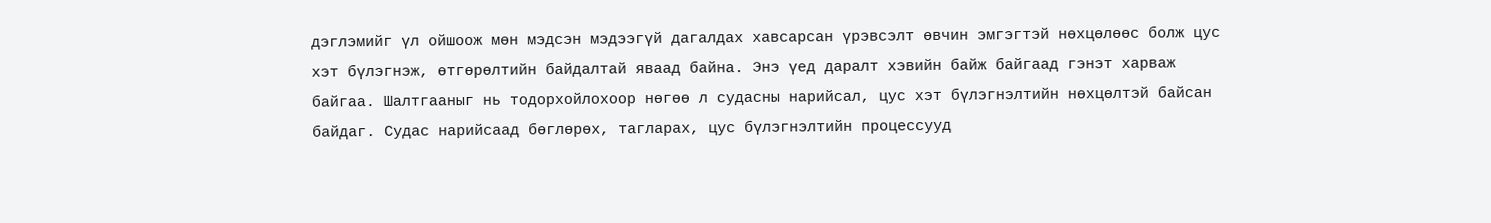дэглэмийг үл ойшоож мөн мэдсэн мэдээгүй дагалдах хавсарсан үрэвсэлт өвчин эмгэгтэй нөхцөлөөс болж цус хэт бүлэгнэж, өтгөрөлтийн байдалтай яваад байна. Энэ үед даралт хэвийн байж байгаад гэнэт харваж байгаа. Шалтгааныг нь тодорхойлохоор нөгөө л судасны нарийсал, цус хэт бүлэгнэлтийн нөхцөлтэй байсан байдаг. Судас нарийсаад бөглөрөх, тагларах, цус бүлэгнэлтийн процессууд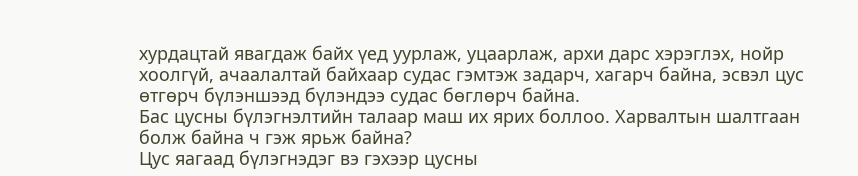хурдацтай явагдаж байх үед уурлаж, уцаарлаж, архи дарс хэрэглэх, нойр хоолгүй, ачаалалтай байхаар судас гэмтэж задарч, хагарч байна, эсвэл цус өтгөрч бүлэншээд бүлэндээ судас бөглөрч байна.
Бас цусны бүлэгнэлтийн талаар маш их ярих боллоо. Харвалтын шалтгаан болж байна ч гэж ярьж байна?
Цус яагаад бүлэгнэдэг вэ гэхээр цусны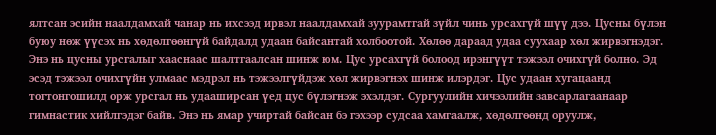ялтсан эсийн наалдамхай чанар нь ихсээд ирвэл наалдамхай зуурамтгай зүйл чинь урсахгүй шүү дээ. Цусны бүлэн буюу нөж үүсэх нь хөдөлгөөнгүй байдалд удаан байсантай холбоотой. Хөлөө дараад удаа суухаар хөл жирвэгнэдэг. Энэ нь цусны урсгалыг хааснаас шалтгаалсан шинж юм. Цус урсахгүй болоод ирэнгүүт тэжээл очихгүй болно. Эд эсэд тэжээл очихгүйн улмаас мэдрэл нь тэжээлгүйдэж хөл жирвэгнэх шинж илэрдэг. Цус удаан хугацаанд тогтонгошилд орж урсгал нь удааширсан үед цус бүлэгнэж эхэлдэг. Сургуулийн хичээлийн завсарлагаанаар гимнастик хийлгэдэг байв. Энэ нь ямар учиртай байсан бэ гэхээр судсаа хамгаалж, хөдөлгөөнд оруулж,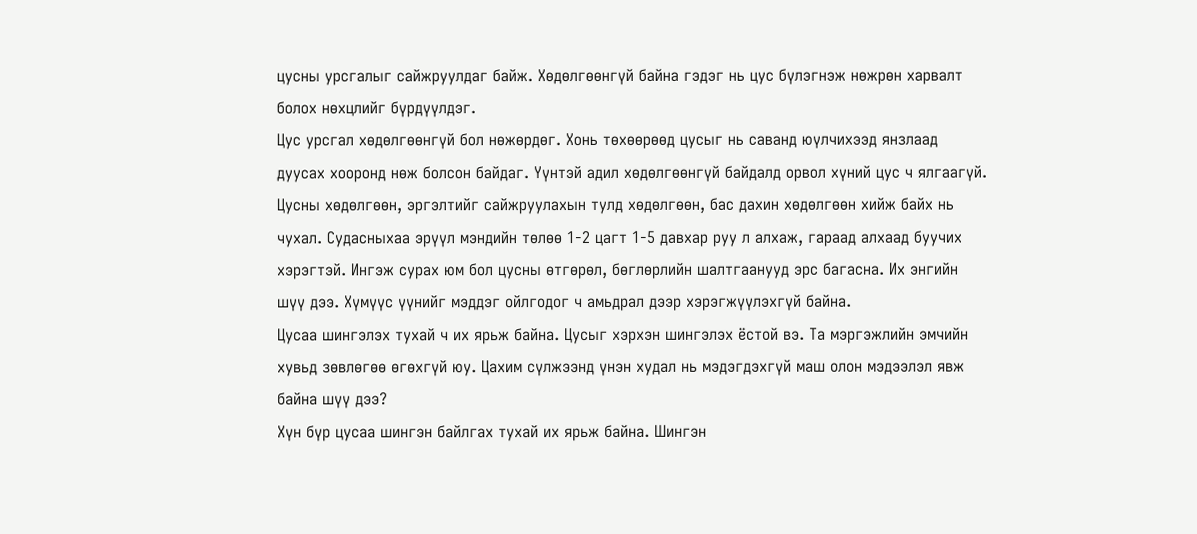цусны урсгалыг сайжруулдаг байж. Хөдөлгөөнгүй байна гэдэг нь цус бүлэгнэж нөжрөн харвалт болох нөхцлийг бүрдүүлдэг.
Цус урсгал хөдөлгөөнгүй бол нөжөрдөг. Хонь төхөөрөөд цусыг нь саванд юүлчихээд янзлаад дуусах хооронд нөж болсон байдаг. Үүнтэй адил хөдөлгөөнгүй байдалд орвол хүний цус ч ялгаагүй. Цусны хөдөлгөөн, эргэлтийг сайжруулахын тулд хөдөлгөөн, бас дахин хөдөлгөөн хийж байх нь чухал. Судасныхаа эрүүл мэндийн төлөө 1-2 цагт 1-5 давхар руу л алхаж, гараад алхаад буучих хэрэгтэй. Ингэж сурах юм бол цусны өтгөрөл, бөглөрлийн шалтгаанууд эрс багасна. Их энгийн шүү дээ. Хүмүүс үүнийг мэддэг ойлгодог ч амьдрал дээр хэрэгжүүлэхгүй байна.
Цусаа шингэлэх тухай ч их ярьж байна. Цусыг хэрхэн шингэлэх ёстой вэ. Та мэргэжлийн эмчийн хувьд зөвлөгөө өгөхгүй юу. Цахим сүлжээнд үнэн худал нь мэдэгдэхгүй маш олон мэдээлэл явж байна шүү дээ?
Хүн бүр цусаа шингэн байлгах тухай их ярьж байна. Шингэн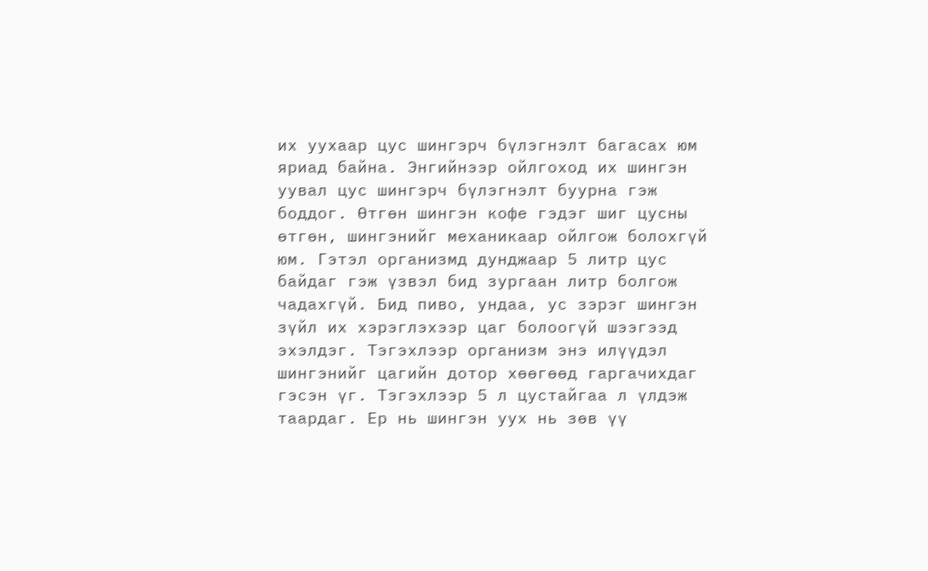их уухаар цус шингэрч бүлэгнэлт багасах юм яриад байна. Энгийнээр ойлгоход их шингэн уувал цус шингэрч бүлэгнэлт буурна гэж боддог. Өтгөн шингэн кофе гэдэг шиг цусны өтгөн, шингэнийг механикаар ойлгож болохгүй юм. Гэтэл организмд дунджаар 5 литр цус байдаг гэж үзвэл бид зургаан литр болгож чадахгүй. Бид пиво, ундаа, ус зэрэг шингэн зүйл их хэрэглэхээр цаг болоогүй шээгээд эхэлдэг. Тэгэхлээр организм энэ илүүдэл шингэнийг цагийн дотор хөөгөөд гаргачихдаг гэсэн үг. Тэгэхлээр 5 л цустайгаа л үлдэж таардаг. Ер нь шингэн уух нь зөв үү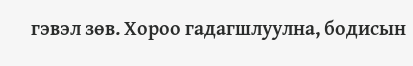гэвэл зөв. Хороо гадагшлуулна, бодисын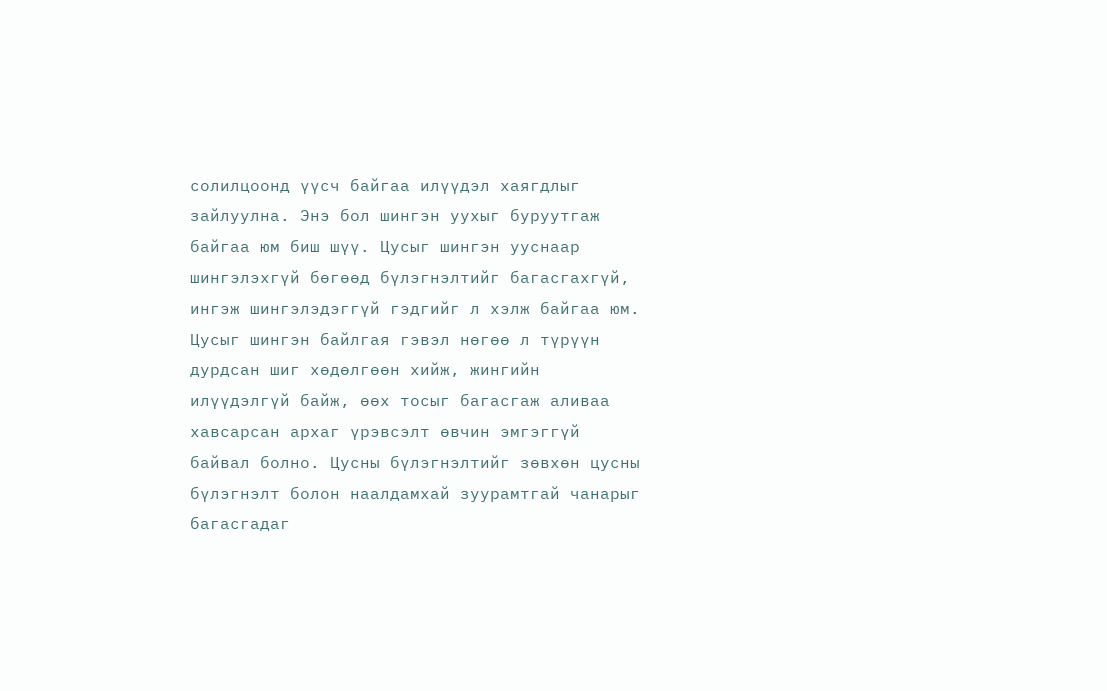солилцоонд үүсч байгаа илүүдэл хаягдлыг зайлуулна. Энэ бол шингэн уухыг буруутгаж байгаа юм биш шүү. Цусыг шингэн ууснаар шингэлэхгүй бөгөөд бүлэгнэлтийг багасгахгүй, ингэж шингэлэдэггүй гэдгийг л хэлж байгаа юм. Цусыг шингэн байлгая гэвэл нөгөө л түрүүн дурдсан шиг хөдөлгөөн хийж, жингийн илүүдэлгүй байж, өөх тосыг багасгаж аливаа хавсарсан архаг үрэвсэлт өвчин эмгэггүй байвал болно. Цусны бүлэгнэлтийг зөвхөн цусны бүлэгнэлт болон наалдамхай зуурамтгай чанарыг багасгадаг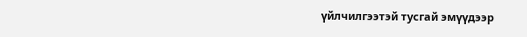үйлчилгээтэй тусгай эмүүдээр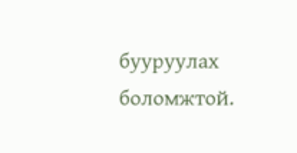бууруулах боломжтой.